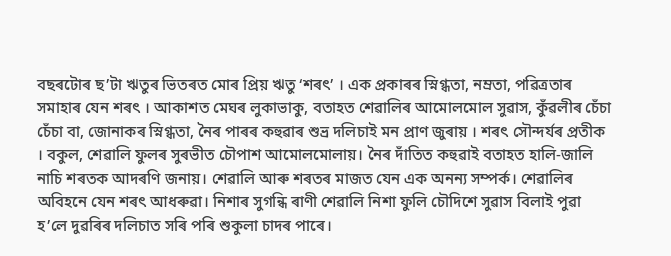বছৰটোৰ ছ’টা ঋতুৰ ভিতৰত মোৰ প্ৰিয় ঋতু ‘শৰৎ’ । এক প্ৰকাৰৰ স্নিগ্ধতা, নম্ৰতা, পৱিত্ৰতাৰ সমাহাৰ যেন শৰৎ । আকাশত মেঘৰ লুকাভাকু, বতাহত শেৱালিৰ আমোলমোল সুৱাস, কুঁৱলীৰ চেঁচা চেঁচা বা, জোনাকৰ স্নিগ্ধতা, নৈৰ পাৰৰ কহুৱাৰ শুভ্ৰ দলিচাই মন প্ৰাণ জুৰায় । শৰৎ সৌন্দর্যৰ প্ৰতীক । বকুল, শেৱালি ফুলৰ সুৰভীত চৌপাশ আমোলমোলায়। নৈৰ দাঁতিত কহুৱাই বতাহত হালি-জালি নাচি শৰতক আদৰণি জনায়। শেৱালি আৰু শৰতৰ মাজত যেন এক অনন্য সম্পর্ক। শেৱালিৰ অবিহনে যেন শৰৎ আধৰুৱা। নিশাৰ সুগন্ধি ৰাণী শেৱালি নিশা ফুলি চৌদিশে সুৱাস বিলাই পুৱা হ’লে দুৱৰিৰ দলিচাত সৰি পৰি শুকুলা চাদৰ পাৰে।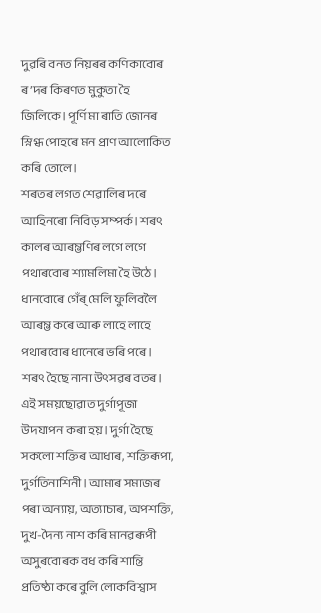দুৱৰি বনত নিয়ৰৰ কণিকাবোৰ ৰ’দৰ কিৰণত মুকুতা হৈ জিলিকে। পূৰ্ণিমা ৰাতি জোনৰ স্নিগ্ধ পোহৰে মন প্ৰাণ আলোকিত কৰি তোলে।
শৰতৰ লগত শেৱালিৰ দৰে আহিনৰো নিবিড় সম্পর্ক। শৰৎ কালৰ আৰম্ভণিৰ লগে লগে পথাৰবোৰ শ্যামলিমা হৈ উঠে। ধানবোৰে গেঁৰ্ মেলি ফুলিবলৈ আৰম্ভ কৰে আৰু লাহে লাহে পথাৰবোৰ ধানেৰে ভৰি পৰে।
শৰৎ হৈছে নানা উৎসৱৰ বতৰ। এই সময়ছোৱাত দুৰ্গাপূজা উদযাপন কৰা হয়। দুৰ্গা হৈছে সকলো শক্তিৰ আধাৰ, শক্তিৰূপা, দুৰ্গতিনাশিনী। আমাৰ সমাজৰ পৰা অন্যায়, অত্যাচাৰ, অপশক্তি, দুখ-দৈন্য নাশ কৰি মানৱৰূপী অসুৰবোৰক বধ কৰি শান্তি প্রতিষ্ঠা কৰে বুলি লোকবিশ্বাস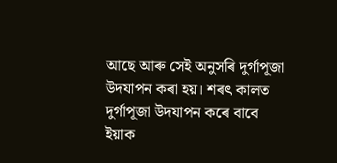আছে আৰু সেই অনুসৰি দুৰ্গাপূজা উদযাপন কৰা হয়। শৰৎ কালত দুর্গাপূজা উদযাপন কৰে বাবে ইয়াক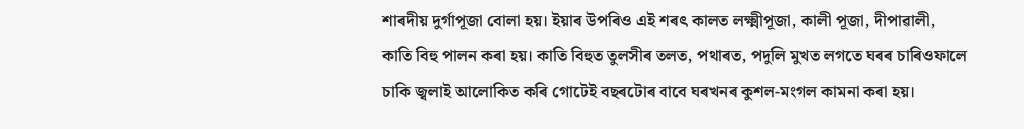শাৰদীয় দুৰ্গাপূজা বোলা হয়। ইয়াৰ উপৰিও এই শৰৎ কালত লক্ষ্মীপূজা, কালী পূজা, দীপাৱালী, কাতি বিহু পালন কৰা হয়। কাতি বিহুত তুলসীৰ তলত, পথাৰত, পদুলি মুখত লগতে ঘৰৰ চাৰিওফালে চাকি জ্বলাই আলোকিত কৰি গোটেই বছৰটোৰ বাবে ঘৰখনৰ কুশল-মংগল কামনা কৰা হয়।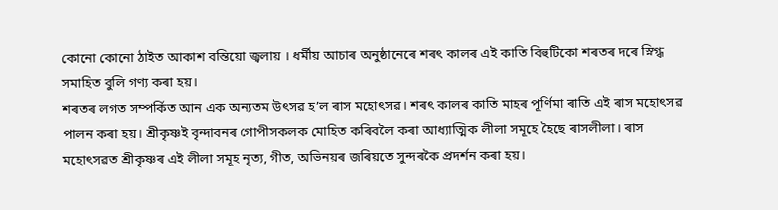কোনো কোনো ঠাইত আকাশ বন্তিয়ো জ্বলায় । ধৰ্মীয় আচাৰ অনুষ্ঠানেৰে শৰৎ কালৰ এই কাতি বিহুটিকো শৰতৰ দৰে স্নিগ্ধ সমাহিত বুলি গণ্য কৰা হয়।
শৰতৰ লগত সম্পর্কিত আন এক অন্যতম উৎসৱ হ’ল ৰাস মহোৎসৱ। শৰৎ কালৰ কাতি মাহৰ পূৰ্ণিমা ৰাতি এই ৰাস মহোৎসৱ পালন কৰা হয়। শ্রীকৃষ্ণই বৃন্দাবনৰ গোপীসকলক মোহিত কৰিবলৈ কৰা আধ্যাত্মিক লীলা সমূহে হৈছে ৰাসলীলা। ৰাস মহোৎসৱত শ্ৰীকৃষ্ণৰ এই লীলা সমূহ নৃত্য, গীত, অভিনয়ৰ জৰিয়তে সুন্দৰকৈ প্ৰদৰ্শন কৰা হয়।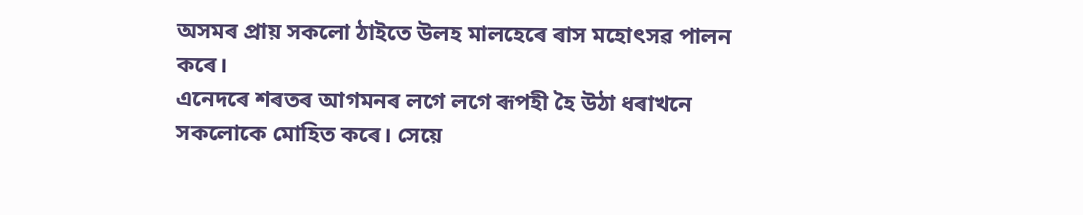অসমৰ প্ৰায় সকলো ঠাইতে উলহ মালহেৰে ৰাস মহোৎসৱ পালন কৰে।
এনেদৰে শৰতৰ আগমনৰ লগে লগে ৰূপহী হৈ উঠা ধৰাখনে সকলোকে মোহিত কৰে। সেয়ে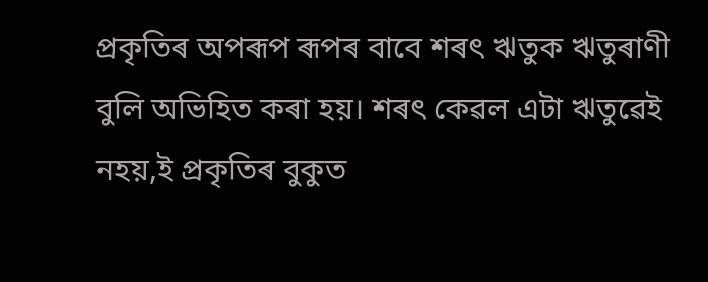প্ৰকৃতিৰ অপৰূপ ৰূপৰ বাবে শৰৎ ঋতুক ঋতুৰাণী বুলি অভিহিত কৰা হয়। শৰৎ কেৱল এটা ঋতুৱেই নহয়,ই প্ৰকৃতিৰ বুকুত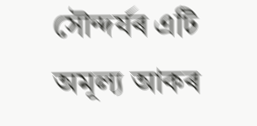সৌন্দর্যৰ এটি অমূল্য আকৰ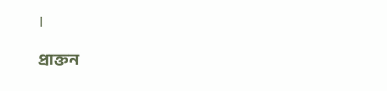।

প্ৰাক্তন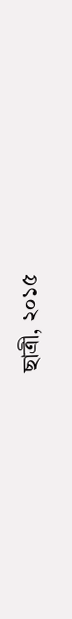ছাত্ৰী, ২০১৫